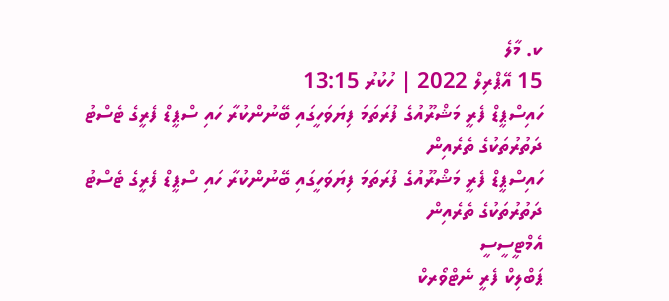ކ. މާލެ
15 އޭޕްރިލް 2022 | ހުކުރު 13:15
ހައިސްޕީޑް ފެރީ މަޝްރޫއުގެ ފުރަތަމަ ފިޔަވަހީގައި ބޭނުންކުރާ ހައި ސްޕީޑް ފެރީގެ ޓެސްޓު ދަތުރުތަކުގެ ތެރެއިން
ހައިސްޕީޑް ފެރީ މަޝްރޫއުގެ ފުރަތަމަ ފިޔަވަހީގައި ބޭނުންކުރާ ހައި ސްޕީޑް ފެރީގެ ޓެސްޓު ދަތުރުތަކުގެ ތެރެއިން
އެމްޓީސީސީ
ޕަބްލިކް ފެރީ ނެޓްވޯރކް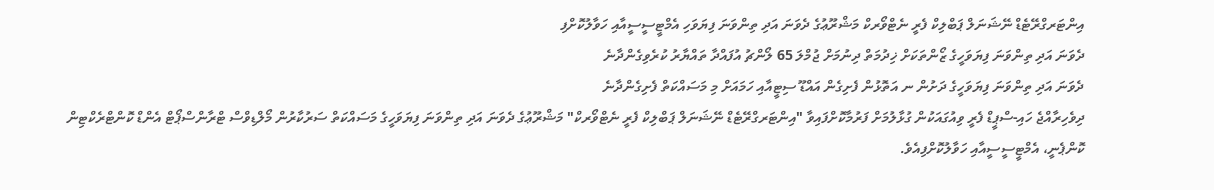އިންޓަރގްރޭޓެޑް ނޭޝަނަލް ޕަބްލިކް ފެރީ ނެޓްވޯރކް މަޝްރޫޢުގެ ދެވަނަ އަދި ތިންވަނަ ފިޔަވަހި އެމްޓީސީސީއާއި ހަވާލުކޮށްފި
ދެވަނަ އަދި ތިންވަނަ ފިޔަވަހީގެ ޒޯންތަކަށް ޚިދުމަތް ދިނުމަށް ޖުމްލަ 65 ލޯންޗު އުފައްދާ ތައްޔާރު ކުރެވިގެންދާނެ
ދެވަނަ އަދި ތިންވަނަ ފިޔަވަހީގެ ދަށުން ނ އަތޮޅުން ފެށިގެން އައްޑޫ ސިޓީއާއި ހަމައަށް މި މަސައްކަތް ފެށިގެންދާނެ
ދިވެހިރާއްޖެ ހައި-ސްޕީޑް ފެރީ ވިއުގައަކުން ގުޅާލުމަށް ފަރުމާކޮށްފައިވާ "އިންޓަރގްރޭޓެޑް ނޭޝަނަލް ޕަބްލިކް ފެރީ ނެޓްވޯރކް" މަޝްރޫޢުގެ ދެވަނަ އަދި ތިންވަނަ ފިޔަވަހީގެ މަސައްކަތް ސަރުކާރުން މޯލްޑިވްސް ޓްރާންސްޕޯޓް އެންޑް ކޮންޓްރެކްޓިން ކޮންޕެނީ، އެމްޓީސީސީއާއި ހަވާލުކޮށްފިއެވެ.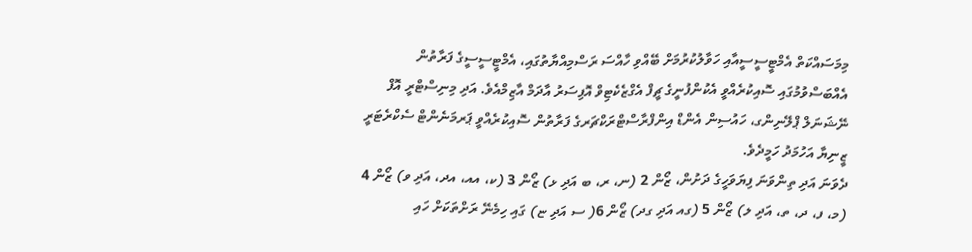މިމަސައްކަތް އެމްޓީސީސީއާއި ހަވާލުކުރުމަށް ބޭއްވި ހާއްސަ ރަސްމިއްޔާތުގައި، އެމްޓީސީސީގެ ފަރާތުން އެއްބަސްވުމުގައި ސޮއިކުރެއްވީ އެކުންފުނީގެ ޗީފް އެގްޒެކެޓިވް އޮފިސަރު އާދަމް އާޒިމްއެވެ. އަދި މިނިސްޓްރީ އޮފް ނޭޝަނަލް ޕްލޭނިންގ، ހައުސިން އެންޑް އިންފްރާސްޓްރަކްޗަރގެ ފަރާތުން ސޮއިކުރެއްވީ ޕަރމަނެންޓް ސެކްރެޓަރީ ޒީނިޔާ އަހުމަދު ހަމީދެވެ.
ދެވަނަ އަދި ތިންވަނަ ފިޔަވަހީގެ ދަށުން، ޒޯން 2 (ނ، ރ، ބ އަދި ޅ) ޒޯން 3 (ކ، އއ، އދ، އަދި ވ) ޒޯން 4 (މ، ފ، ދ، ތ، އަދި ލ) ޒޯން 5 (ގއ އަދި ގދ) ޒޯން 6( ސ އަދި ޏ) ގައި ހިމެނޭ ރަށްތަކަށް ހައި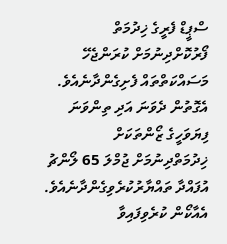ސްޕީޑް ފެރީގެ ޚިދުމަތް ފޯރުކޮށްދިނުމަށް ކުރަންޖެހޭ މަސައްކަތްތައް ފެށިގެންދާނެއެވެ. އެގޮތުން ދެވަނަ އަދި ތިންވަނަ ފިޔަވަހީގެ ޒޯންތަކަށް ޚިދުމަތްދިނުމަށް ޖުމްލަ 65 ލޯންޗު އުފައްދާ ތައްޔާރުކުރެވިގެންދާނެއެވެ. އެއާކޯން ކުރެވިފައިވާ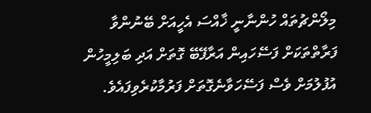މިލޯންޗުތައް ހުންނާނީ ޚާއްސަ އެހީއަށް ބޭނުންވާ ފަރާތްތަކަށް ފަސޭހައިން އަރާފޭބޭ ގޮތަށް އަދި ބަލިމީހުން އުފުލުމަށް ވެސް ފަސޭހަވާނެގޮތަށް ފަރުމާކުރެވިފައެވެ.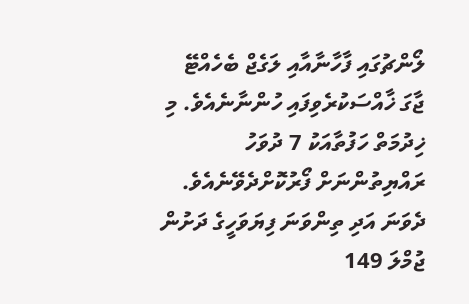ލޯންޗުގައި ފާހާނާއާއި ލަގެޖް ބެހެއްޓޭ ޖާގަ ޚާއްސަކުރެވިފައި ހުންނާނެއެވެ. މި ޚިދުމަތް ހަފުތާއަކު 7 ދުވަހު ރައްޔިތުންނަށް ފޯރުކޮށްދެވޭނެއެވެ. ދެވަނަ އަދި ތިންވަނަ ފިޔަވަހީގެ ދަށުން ޖުމްލަ 149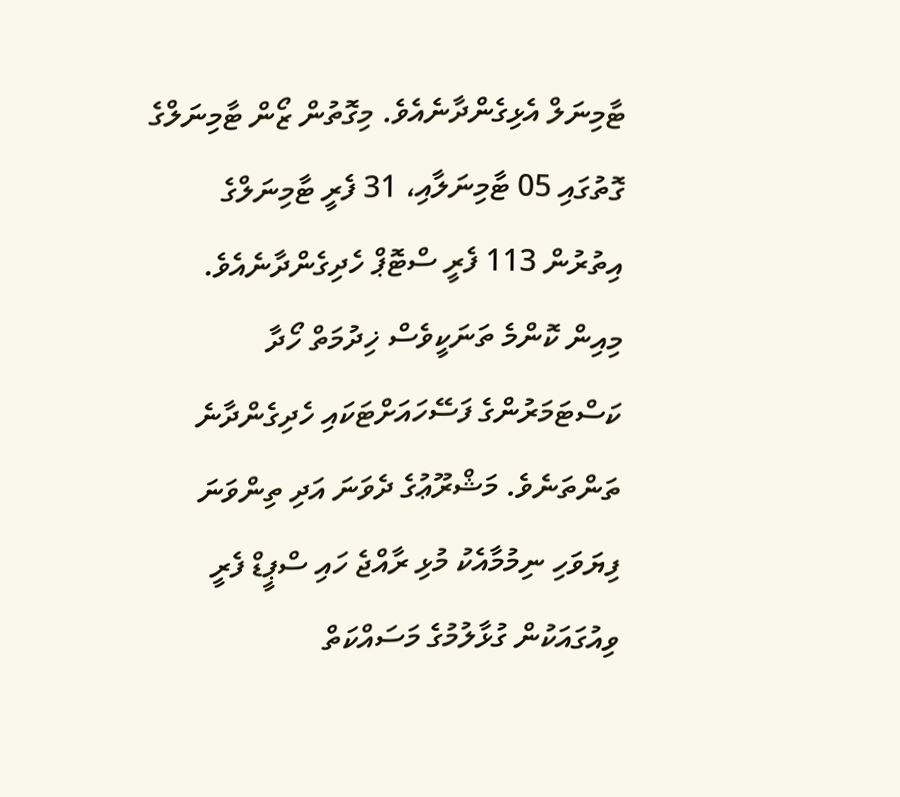ޓާމިނަލް އެޅިގެންދާނެއެވެ. މިގޮތުން ޒޯން ޓާމިނަލްގެ ގޮތުގައި 05 ޓާމިނަލާއި، 31 ފެރީ ޓާމިނަލްގެ އިތުރުން 113 ފެރީ ސްޓޮޕް ހެދިގެންދާނެއެވެ. މިއިން ކޮންމެ ތަނަކީވެސް ޚިދުމަތް ހޯދާ ކަސްޓަމަރުންގެ ފަސޭހައަށްޓަކައި ހެދިގެންދާނެ ތަންތަނެވެ. މަޝްރޫޢުގެ ދެވަނަ އަދި ތިންވަނަ ފިޔަވަހި ނިމުމާއެކު މުޅި ރާއްޖެ ހައި ސްޕީޑް ފެރީ ވިއުގައަކުން ގުޅާލުމުގެ މަސައްކަތް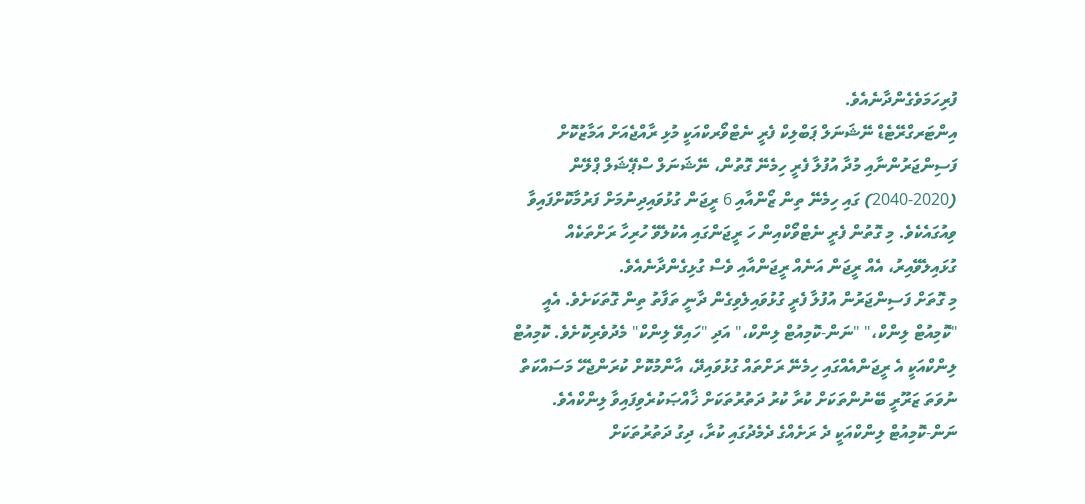ފުރިހަމަވެގެންދާނެއެވެ.
އިންޓަރގްރޭޓެޑް ނޭޝަނަލް ޕަބްލިކް ފެރީ ނެޓްވޯރކްއަކީ މުޅި ރާއްޖެއަށް އަމާޒުކޮށް ފަސިންޖަރުންނާއި މުދާ އުފުލާ ފެރީ ހިމެނޭ ގޮތުން، ނޭޝަނަލް ސްޕޭޝަލް ޕްލޭން (2020-2040) ގައި ހިމެނޭ ތިން ޒޯންއާއި 6 ރީޖަން ގުޅުވައިދިނުމަށް ފަރުމާކޮށްފައިވާ ވިއުގައެކެވެ. މި ގޮތުން ފެރީ ނެޓްވޯކްއިން ހަ ރީޖަންގައި އެކުލެވޭ ހުރިހާ ރަށްތަކެއް ގުޅައިލެވޭއިރު، އެއް ރީޖަން އަނެއް ރީޖަންއާއި ވެސް ގުޅިގެންދާނެއެވެ.
މި ގޮތަށް ފަސިންޖަރުން އުފުލާ ފެރީ ގުޅުވައިލެވިގެން ދާނީ ތަފާތު ތިން ގޮތަކަށެވެ. އެއީ "ކޮމިއުޓް ލިންކް،" "ނަން-ކޮމިއުޓް ލިންކް،" އަދި "ހައިވޭ ލިންކް" މެދުވެރިކޮށެވެ. ކޮމިއުޓް ލިންކްއަކީ އެ ރީޖަންއެއްގައި ހިމެނޭ ރަށްތައް ގުޅުވައިދޭ، އާންމުކޮށް ކުރަންޖެހޭ މަސައްކަތް ނުވަތަ ޒަރޫރީ ބޭނުންތަކަށް ކުރާ ކުރު ދަތުރުތަކަށް ޚާއްޞަކުރެވިފައިވާ ލިންކްއެވެ.
ނަން-ކޮމިއުޓް ލިންކްއަކީ ދެ ރަށެއްގެ ދެމެދުގައި ކުރާ، ދިގު ދަތުރުތަކަށް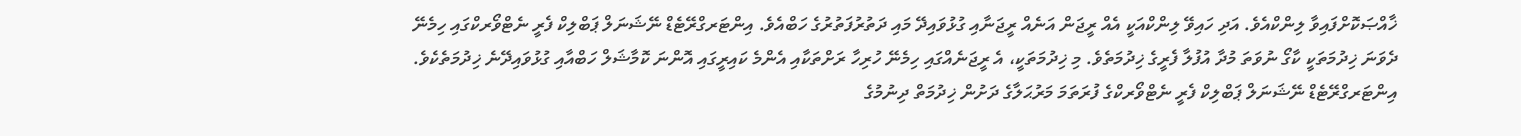ޚާއްޞަކޮށްފައިވާ ލިންކްއެވެ. އަދި ހައިވޭ ލިންކްއަކީ އެއް ރީޖަން އަނެއް ރީޖަނާއި ގުޅުވައިދޭ މައި ދަތުރުފަތުރުގެ ހަބްއެވެ. އިންޓަރގްރޭޓެޑް ނޭޝަނަލް ޕަބްލިކް ފެރީ ނެޓްވޯރކްގައި ހިމެނޭ ދެވަނަ ޚިދުމަތަކީ ކާގޯ ނުވަތަ މުދާ އުފުލާ ފެރީގެ ޚިދުމަތެވެ. މި ޚިދުމަތަކީ، އެ ރީޖަނެއްގައި ހިމެނޭ ހުރިހާ ރަށްތަކާއި އެންމެ ކައިރީގައި އޮންނަ ކޮމާޝަލް ހަބްއާއި ގުޅުވައިދޭނެ ޚިދުމަތެކެވެ.
އިންޓަރގްރޭޓެޑް ނޭޝަނަލް ޕަބްލިކް ފެރީ ނެޓްވޯރކްގެ ފުރަތަމަ މަރުޙަލާގެ ދަށުން ޚިދުމަތް ދިނުމުގެ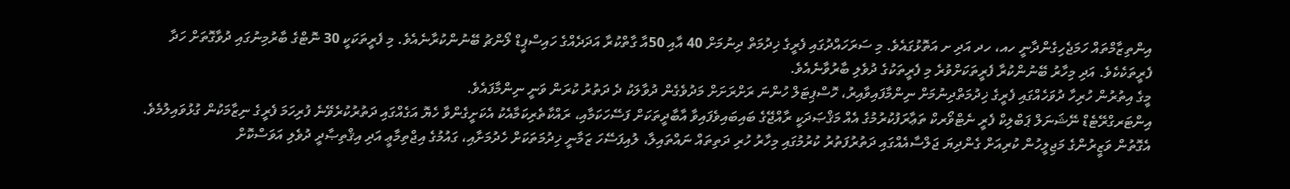އިންތިޒާމްތައް ހަމަޖެހިގެންދާނީ ހއ، ހދ އަދި ށ އަތޮޅުގައެވެ. މި ސަރަހައްދުގައި ފެރީގެ ޚިދުމަތް ދިނުމަށް 40 އާއި 50އާ ގާތްކުރާ އަދަދެއްގެ ހައިސްޕީޑް ލޯންޗު ބޭނުންކުރާނެއެވެ. މި ފެރީތަކަކީ 30 ނޮޓްގެ ބާރުމިނުގައި ދުވާގޮތަށް ހަދާ ފެރީތަކެކެވެ. އަދި މިހާރު ބޭނުންކުރާ ފެރީތަކަށްވުރެ މި ފެރީތަކުގެ ދުވެލި ބާރުވާނެއެވެ.
މީގެ އިތުރުން ހުރިހާ ދުވަހެއްގައި ފެރީގެ ޚިދުމަތްދިނުމަށް ނިންމާފައިވާއިރު، ހޮސްޕިޓަލް ހުންނަ ރަށްރަށަށް މަދުވެގެން ދުވާލަކު ދެ ދަތުރު ކުރަން ވަނީ ނިންމާފައެވެ.
އިންޓަރގްރޭޓެޑް ނޭޝަނަލް ޕަބްލިކް ފެރީ ނެޓްވޯރކް ތަޢާރަފުކުރުމުގެ އެއް މަޤްޞަދަކީ ރާއްޖޭގެ ބައިބައިވެފައިވާ އާބާދީތަކަށް ފަސޭހަކަމާއި، ރައްކާތެރިކަމާއެކު އެކަށީގެންވާ ހެޔޮ އަގެއްގައި ދަތުރުކުރެވޭނެ ފުރިހަމަ ފެރީގެ ނިޒާމަކުން ގުޅުވައިލުމެވެ.
އެގޮތުން ވަޒީރުންގެ މަޖިލީހުން ކުރިއަށް ގެންދިޔަ ޖަލްސާއެއްގައި ދަތުރުފަތުރު ކުރުމުގައި މިހާރު ހުރި ދަތިތައް ނައްތައިލާ، ލުއިފަސޭހަ ޒަމާނީ ޚިދުމަތަކަށް ހެދުމަށާއި، ގައުމުގެ އިޖްތިމާޢީ އަދި އިޤްތިޞާދީ ދުވެލި އަވަސްކޮށް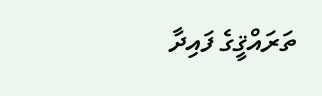ތަރައްޤީގެ ފައިދާ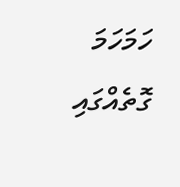ހަމަހަމަ ގޮތެއްގައި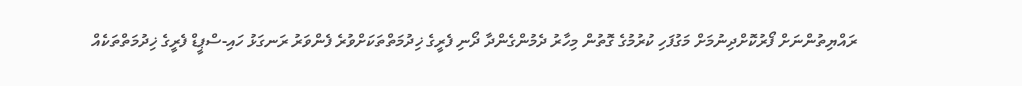ރައްޔިތުންނަށް ފޯރުކޮށްދިނުމަށް މަގުފަހި ކުރުމުގެ ގޮތުން މިހާރު ދެމުންގެންދާ ދޯނި ފެރީގެ ޚިދުމަތްތަކަށްވުރެ ފެންވަރު ރަނގަޅު ހައި-ސްޕީޑް ފެރީގެ ޚިދުމަތްތަކެއް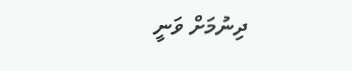ދިނުމަށް ވަނީ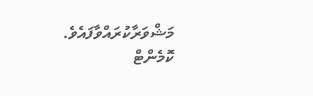މަޝްވަރާކުރައްވާފައެވެ.
ކޮމެންޓް